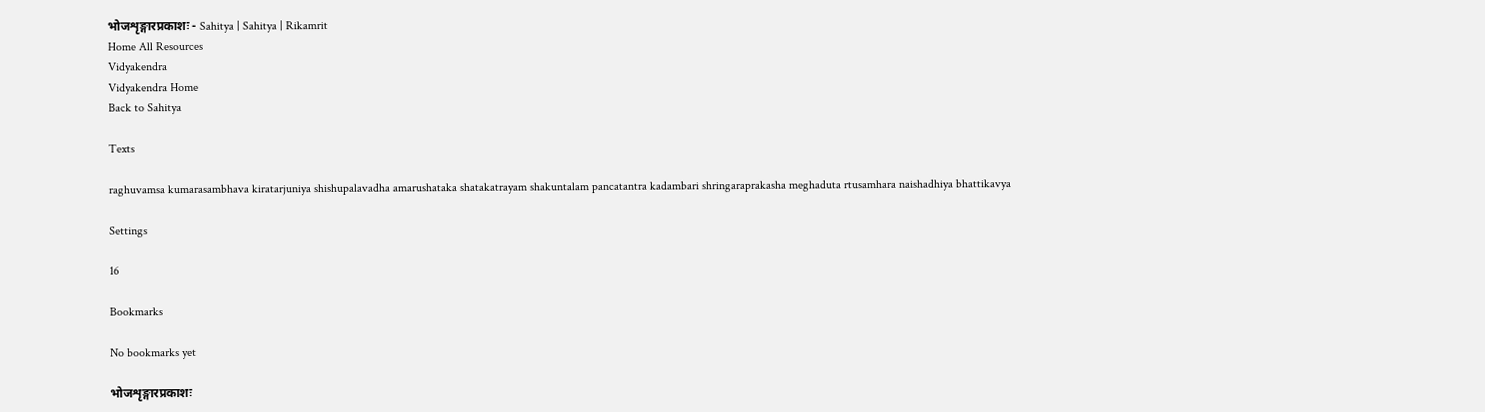भोजशृङ्गारप्रकाशः - Sahitya | Sahitya | Rikamrit
Home All Resources
Vidyakendra
Vidyakendra Home
Back to Sahitya

Texts

raghuvamsa kumarasambhava kiratarjuniya shishupalavadha amarushataka shatakatrayam shakuntalam pancatantra kadambari shringaraprakasha meghaduta rtusamhara naishadhiya bhattikavya

Settings

16

Bookmarks

No bookmarks yet

भोजशृङ्गारप्रकाशः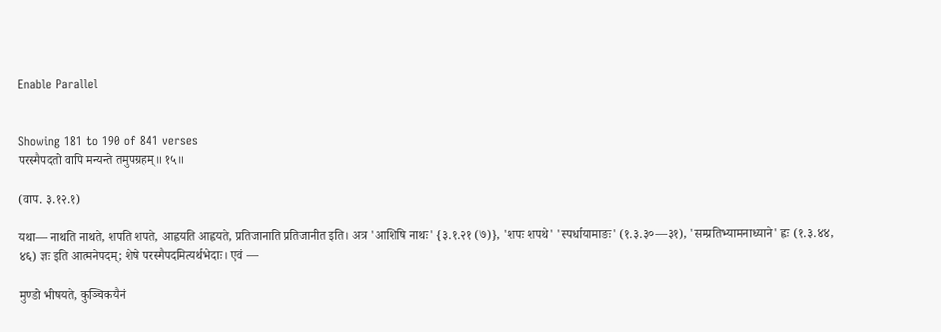Enable Parallel


Showing 181 to 190 of 841 verses
परस्मैपदतो वापि मन्यन्ते तमुपग्रहम्॥ १५॥

(वाप. ३.१२.१)

यथा— नाथति नाथते, शपति शपते, आह्वयति आह्वयते, प्रतिजानाति प्रतिजानीत इति। अत्र 'आशिषि नाथः' {३.१.२१ (७)}, 'शपः शपथे' 'स्पर्धायामाङः' (१.३.३०—३१), 'सम्प्रतिभ्यामनाध्याने' ह्वः (१.३.४४, ४६) ज्ञः इति आत्मनेपदम्; शेषे परस्मैपदमित्यर्थभेदाः। एवं —

मुण्डो भीषयते, कुञ्चिकयैनं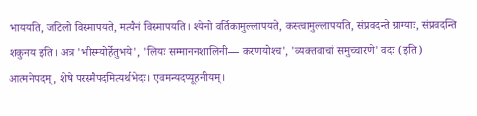भाययति, जटिलो विस्मापयते, मत्यैनं विस्मापयति। श्येनो वर्तिकामुल्लापयते, कस्त्वामुल्लापयति, संप्रवदन्ते ग्राग्याः, संप्रवदन्ति शकुनय इति। अत्र 'भीस्म्योर्हेतुभये', 'लियः सम्माननशालिनी— करणयोश्‍च', 'व्यक्तवाचां समुच्‍चारणे' वदः (इति) आत्मनेपदम्, शेषे परस्मैपदमित्यर्थभेदः। एवमन्यदप्यूहनीयम्।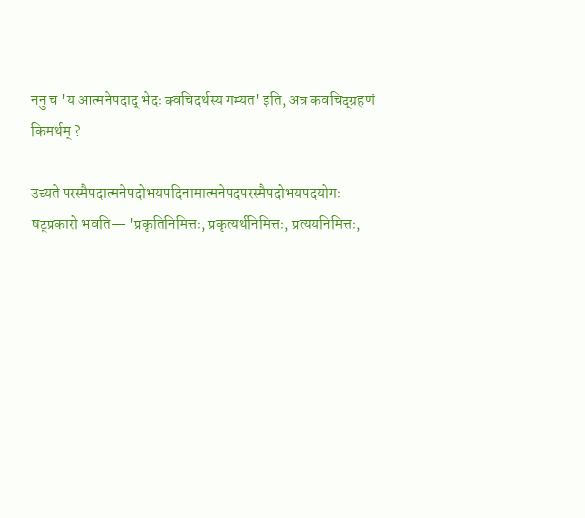ननु च 'य आत्मनेपदाद् भेदः क्‍वचिदर्थस्य गम्यत' इति, अत्र कवचिद्‍ग्रहणं किमर्थम् ?

उच्यते परस्मैपदात्मनेपदोभयपदिनामात्मनेपदपरस्मैपदोभयपदयोगः षट्‍प्रकारो भवति— 'प्रकृतिनिमित्तः, प्रकृत्यर्थनिमित्तः, प्रत्ययनिमित्तः,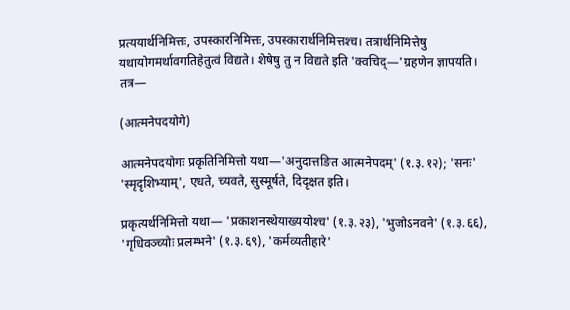प्रत्ययार्थनिमित्तः, उपस्कारनिमित्तः, उपस्कारार्थनिमित्तश्‍च। तत्रार्थनिमित्तेषु यथायोगमर्थावगतिहेतुत्वं विद्यते। शेषेषु तु न विद्यते इति 'क्‍वचिद्—'ग्रहणेन ज्ञापयति। तत्र—

(आत्मनेपदयोगे)

आत्मनेपदयोगः प्रकृतिनिमित्तो यथा—'अनुदात्तङित आत्मनेपदम्' (१.३.१२); 'सनः' 'स्मृदृशिभ्याम्', एधते, च्यवते, सुस्मूर्षते, दिदृक्षत इति।

प्रकृत्यर्थनिमित्तो यथा— 'प्रकाशनस्थेयाख्ययोश्‍च' (१.३.२३), 'भुजोऽनवने' (१.३.६६), 'गृधिवञ्च्योः प्रलम्भने' (१.३.६९), 'कर्मव्यतीहारे'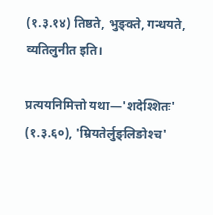(१.३.१४) तिष्ठते, भुङ्क्ते, गन्धयते, व्यतिलुनीत इति।

प्रत्ययनिमित्तो यथा—'शदेश्शितः' (१.३.६०), 'म्रियतेर्लुङ्‍‌लिङोश्‍च'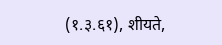(१.३.६१), शीयते,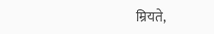म्रियते,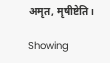अमृत, मृषीष्टेति।

Showing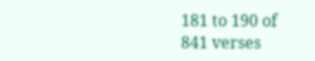181 to 190 of 841 verses